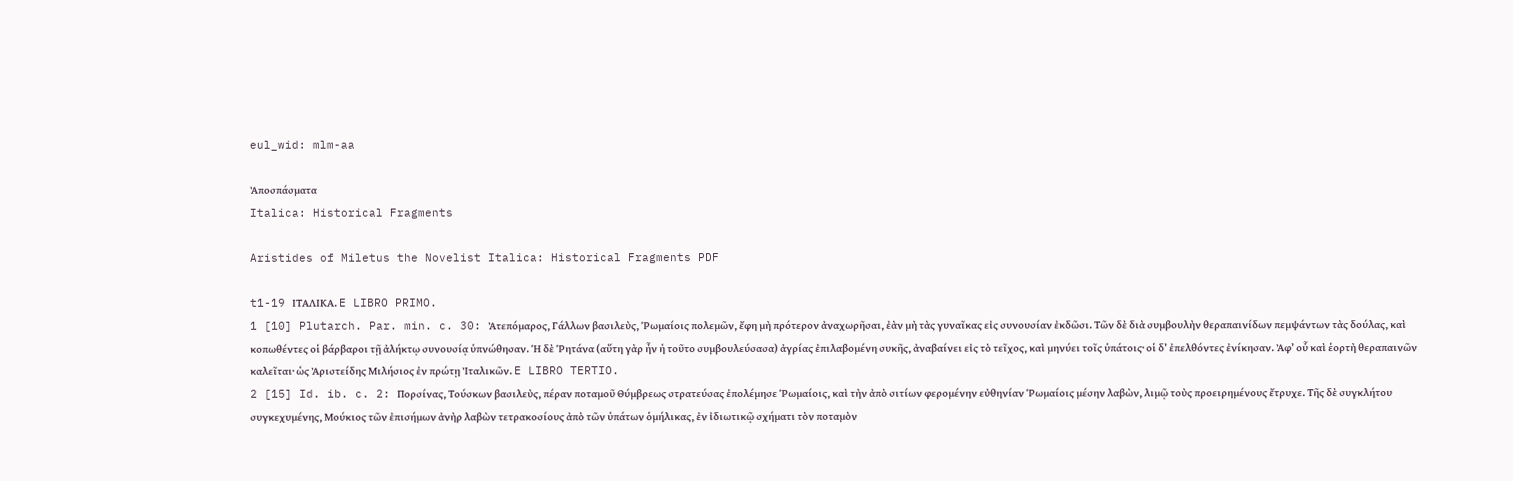eul_wid: mlm-aa

Ἀποσπάσματα
Italica: Historical Fragments

Aristides of Miletus the Novelist Italica: Historical Fragments PDF

t1-19 ΙΤΑΛΙΚΑ. E LIBRO PRIMO.
1 [10] Plutarch. Par. min. c. 30: Ἀτεπόμαρος, Γάλλων βασιλεὺς, Ῥωμαίοις πολεμῶν, ἔφη μὴ πρότερον ἀναχωρῆσαι, ἐὰν μὴ τὰς γυναῖκας εἰς συνουσίαν ἐκδῶσι. Τῶν δὲ διὰ συμβουλὴν θεραπαινίδων πεμψάντων τὰς δούλας, καὶ κοπωθέντες οἱ βάρβαροι τῇ ἀλήκτῳ συνουσίᾳ ὑπνώθησαν. Ἡ δὲ Ῥητάνα (αὕτη γὰρ ἦν ἡ τοῦτο συμβουλεύσασα) ἀγρίας ἐπιλαβομένη συκῆς, ἀναβαίνει εἰς τὸ τεῖχος, καὶ μηνύει τοῖς ὑπάτοις· οἱ δ’ ἐπελθόντες ἐνίκησαν. Ἀφ’ οὗ καὶ ἑορτὴ θεραπαινῶν καλεῖται· ὡς Ἀριστείδης Μιλήσιος ἐν πρώτῃ Ἰταλικῶν. E LIBRO TERTIO.
2 [15] Id. ib. c. 2: Πορσίνας, Τούσκων βασιλεὺς, πέραν ποταμοῦ Θύμβρεως στρατεύσας ἐπολέμησε Ῥωμαίοις, καὶ τὴν ἀπὸ σιτίων φερομένην εὐθηνίαν Ῥωμαίοις μέσην λαβὼν, λιμῷ τοὺς προειρημένους ἔτρυχε. Τῆς δὲ συγκλήτου συγκεχυμένης, Μούκιος τῶν ἐπισήμων ἀνὴρ λαβὼν τετρακοσίους ἀπὸ τῶν ὑπάτων ὁμήλικας, ἐν ἰδιωτικῷ σχήματι τὸν ποταμὸν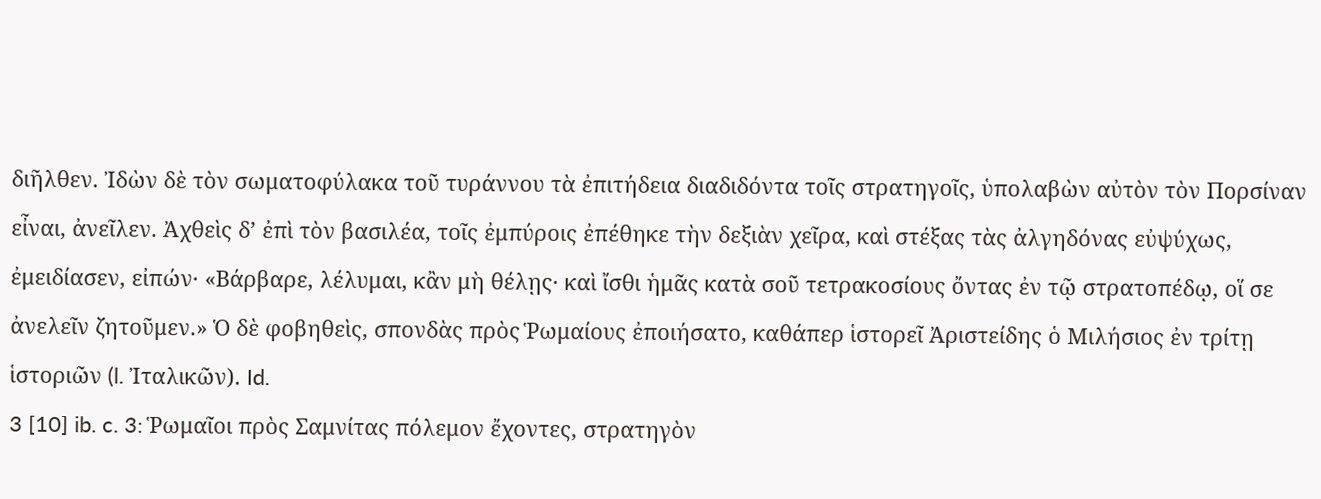διῆλθεν. Ἰδὼν δὲ τὸν σωματοφύλακα τοῦ τυράννου τὰ ἐπιτήδεια διαδιδόντα τοῖς στρατηγοῖς, ὑπολαβὼν αὐτὸν τὸν Πορσίναν εἶναι, ἀνεῖλεν. Ἀχθεὶς δ’ ἐπὶ τὸν βασιλέα, τοῖς ἐμπύροις ἐπέθηκε τὴν δεξιὰν χεῖρα, καὶ στέξας τὰς ἀλγηδόνας εὐψύχως, ἐμειδίασεν, εἰπών· «Βάρβαρε, λέλυμαι, κἂν μὴ θέλῃς· καὶ ἴσθι ἡμᾶς κατὰ σοῦ τετρακοσίους ὄντας ἐν τῷ στρατοπέδῳ, οἵ σε ἀνελεῖν ζητοῦμεν.» Ὁ δὲ φοβηθεὶς, σπονδὰς πρὸς Ῥωμαίους ἐποιήσατο, καθάπερ ἱστορεῖ Ἀριστείδης ὁ Μιλήσιος ἐν τρίτῃ ἱστοριῶν (l. Ἰταλικῶν). Id.
3 [10] ib. c. 3: Ῥωμαῖοι πρὸς Σαμνίτας πόλεμον ἔχοντες, στρατηγὸν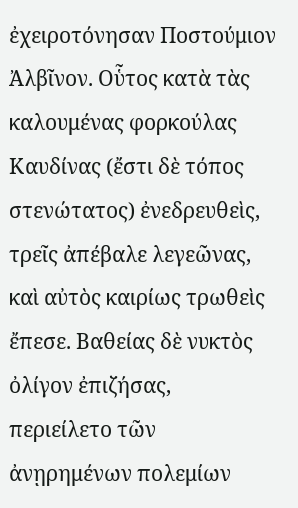ἐχειροτόνησαν Ποστούμιον Ἀλβῖνον. Οὗτος κατὰ τὰς καλουμένας φορκούλας Καυδίνας (ἔστι δὲ τόπος στενώτατος) ἐνεδρευθεὶς, τρεῖς ἀπέβαλε λεγεῶνας, καὶ αὐτὸς καιρίως τρωθεὶς ἔπεσε. Βαθείας δὲ νυκτὸς ὀλίγον ἐπιζήσας, περιείλετο τῶν ἀνῃρημένων πολεμίων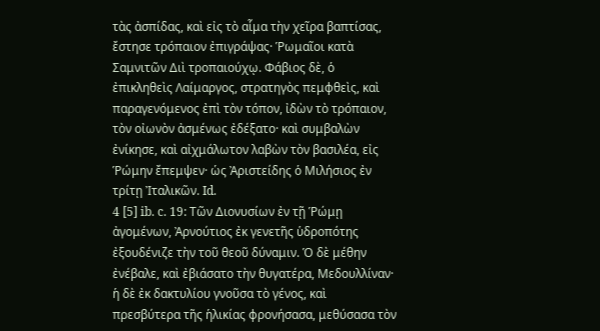τὰς ἀσπίδας, καὶ εἰς τὸ αἷμα τὴν χεῖρα βαπτίσας, ἔστησε τρόπαιον ἐπιγράψας· Ῥωμαῖοι κατὰ Σαμνιτῶν Διὶ τροπαιούχῳ. Φάβιος δὲ, ὁ ἐπικληθεὶς Λαίμαργος, στρατηγὸς πεμφθεὶς, καὶ παραγενόμενος ἐπὶ τὸν τόπον, ἰδὼν τὸ τρόπαιον, τὸν οἰωνὸν ἀσμένως ἐδέξατο· καὶ συμβαλὼν ἐνίκησε, καὶ αἰχμάλωτον λαβὼν τὸν βασιλέα, εἰς Ῥώμην ἔπεμψεν· ὡς Ἀριστείδης ὁ Μιλήσιος ἐν τρίτῃ Ἰταλικῶν. Id.
4 [5] ib. c. 19: Τῶν Διονυσίων ἐν τῇ Ῥώμῃ ἀγομένων, Ἀρνούτιος ἐκ γενετῆς ὑδροπότης ἐξουδένιζε τὴν τοῦ θεοῦ δύναμιν. Ὁ δὲ μέθην ἐνέβαλε, καὶ ἐβιάσατο τὴν θυγατέρα, Μεδουλλίναν· ἡ δὲ ἐκ δακτυλίου γνοῦσα τὸ γένος, καὶ πρεσβύτερα τῆς ἡλικίας φρονήσασα, μεθύσασα τὸν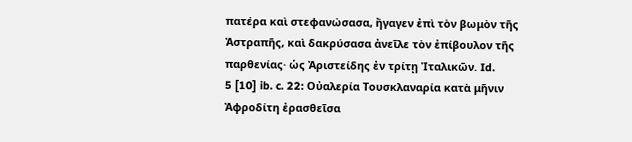πατέρα καὶ στεφανώσασα, ἤγαγεν ἐπὶ τὸν βωμὸν τῆς Ἀστραπῆς, καὶ δακρύσασα ἀνεῖλε τὸν ἐπίβουλον τῆς παρθενίας· ὡς Ἀριστείδης ἐν τρίτῃ Ἰταλικῶν. Id.
5 [10] ib. c. 22: Οὐαλερία Τουσκλαναρία κατὰ μῆνιν Ἀφροδίτη ἐρασθεῖσα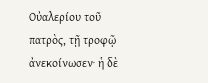Οὐαλερίου τοῦ πατρὸς, τῇ τροφῷ ἀνεκοίνωσεν· ἡ δὲ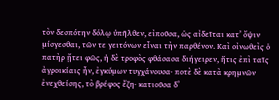τὸν δεσπότην δόλῳ ὑπῆλθεν, εἰποῦσα, ὡς αἰδεῖται κατ’ ὄψιν μίσγεσθαι, τῶν τε γειτόνων εἶναι τὴν παρθένον. Καὶ οἰνωθεὶς ὁ πατὴρ ᾔτει φῶς, ἡ δὲ τροφὸς φθάσασα διήγειρεν, ἥτις ἐπὶ ταῖς ἀγροικίαις ἦν, ἐγκύμων τυγχάνουσα· ποτὲ δὲ κατὰ κρημνῶν ἐνεχθείσης, τὸ βρέφος ἔζη· κατιοῦσα δ’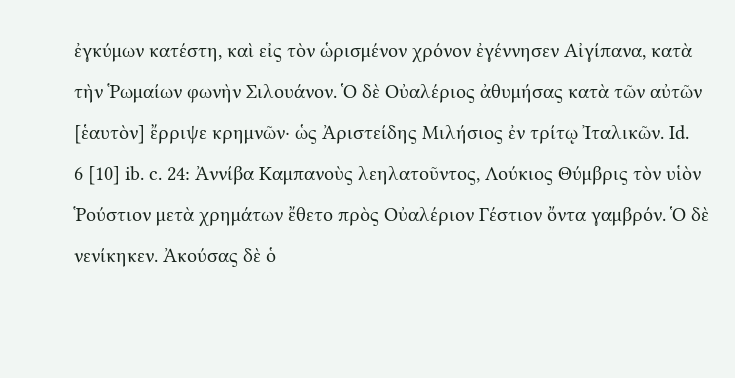ἐγκύμων κατέστη, καὶ εἰς τὸν ὡρισμένον χρόνον ἐγέννησεν Αἰγίπανα, κατὰ τὴν Ῥωμαίων φωνὴν Σιλουάνον. Ὁ δὲ Οὐαλέριος ἀθυμήσας κατὰ τῶν αὐτῶν [ἑαυτὸν] ἔρριψε κρημνῶν· ὡς Ἀριστείδης Μιλήσιος ἐν τρίτῳ Ἰταλικῶν. Id.
6 [10] ib. c. 24: Ἀννίβα Καμπανοὺς λεηλατοῦντος, Λούκιος Θύμβρις τὸν υἱὸν Ῥούστιον μετὰ χρημάτων ἔθετο πρὸς Οὐαλέριον Γέστιον ὄντα γαμβρόν. Ὁ δὲ νενίκηκεν. Ἀκούσας δὲ ὁ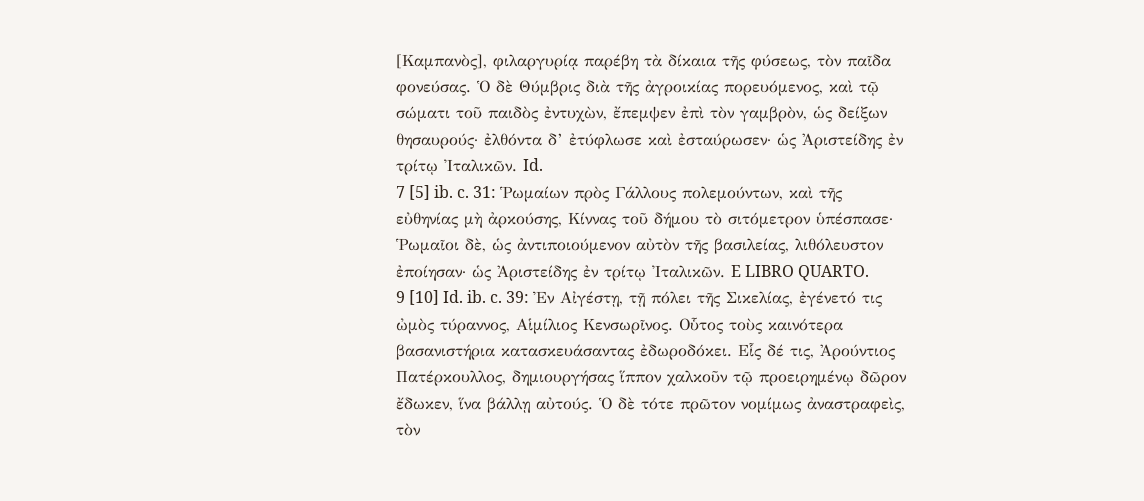[Καμπανὸς], φιλαργυρίᾳ παρέβη τὰ δίκαια τῆς φύσεως, τὸν παῖδα φονεύσας. Ὁ δὲ Θύμβρις διὰ τῆς ἀγροικίας πορευόμενος, καὶ τῷ σώματι τοῦ παιδὸς ἐντυχὼν, ἔπεμψεν ἐπὶ τὸν γαμβρὸν, ὡς δείξων θησαυρούς· ἐλθόντα δ’ ἐτύφλωσε καὶ ἐσταύρωσεν· ὡς Ἀριστείδης ἐν τρίτῳ Ἰταλικῶν. Id.
7 [5] ib. c. 31: Ῥωμαίων πρὸς Γάλλους πολεμούντων, καὶ τῆς εὐθηνίας μὴ ἀρκούσης, Κίννας τοῦ δήμου τὸ σιτόμετρον ὑπέσπασε· Ῥωμαῖοι δὲ, ὡς ἀντιποιούμενον αὐτὸν τῆς βασιλείας, λιθόλευστον ἐποίησαν· ὡς Ἀριστείδης ἐν τρίτῳ Ἰταλικῶν. E LIBRO QUARTO.
9 [10] Id. ib. c. 39: Ἐν Αἰγέστῃ, τῇ πόλει τῆς Σικελίας, ἐγένετό τις ὠμὸς τύραννος, Αἱμίλιος Κενσωρῖνος. Οὗτος τοὺς καινότερα βασανιστήρια κατασκευάσαντας ἐδωροδόκει. Εἷς δέ τις, Ἀρούντιος Πατέρκουλλος, δημιουργήσας ἵππον χαλκοῦν τῷ προειρημένῳ δῶρον ἔδωκεν, ἵνα βάλλῃ αὐτούς. Ὁ δὲ τότε πρῶτον νομίμως ἀναστραφεὶς, τὸν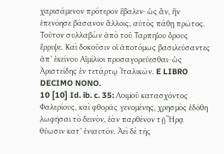χαρισάμενον πρότερον ἔβαλεν· ὡς ἂν, ἣν ἐπενόησε βάσανον ἄλλοις, αὐτὸς πάθῃ πρῶτος. Τοῦτον συλλαβὼν ἀπὸ τοῦ Ταρπηΐου ὄρους ἔρριψε. Καὶ δοκοῦσιν οἱ ἀποτόμως βασιλεύσαντες ἀπ’ ἐκείνου Αἱμίλιοι προσαγορεύεσθαι· ὡς Ἀριστείδης ἐν τετάρτῳ Ἰταλικῶν. E LIBRO DECIMO NONO.
10 [10] Id. ib. c. 35: Λοιμοῦ κατασχόντος Φαλερίους, καὶ φθορᾶς γενομένης, χρησμὸς ἐδόθη λωφῆσαι τὸ δεινὸν, ἐὰν παρθένον τῇ Ἥρᾳ θύωσιν κατ’ ἐνιαυτόν. Ἀεὶ δὲ τῆς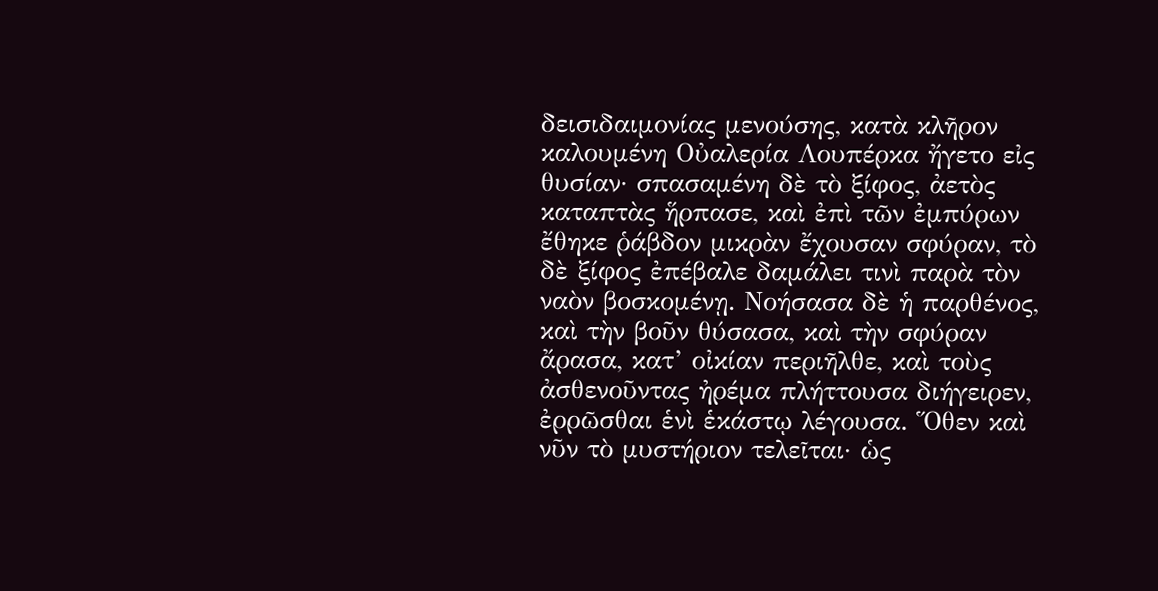δεισιδαιμονίας μενούσης, κατὰ κλῆρον καλουμένη Οὐαλερία Λουπέρκα ἤγετο εἰς θυσίαν· σπασαμένη δὲ τὸ ξίφος, ἀετὸς καταπτὰς ἥρπασε, καὶ ἐπὶ τῶν ἐμπύρων ἔθηκε ῥάβδον μικρὰν ἔχουσαν σφύραν, τὸ δὲ ξίφος ἐπέβαλε δαμάλει τινὶ παρὰ τὸν ναὸν βοσκομένῃ. Νοήσασα δὲ ἡ παρθένος, καὶ τὴν βοῦν θύσασα, καὶ τὴν σφύραν ἄρασα, κατ’ οἰκίαν περιῆλθε, καὶ τοὺς ἀσθενοῦντας ἠρέμα πλήττουσα διήγειρεν, ἐρρῶσθαι ἑνὶ ἑκάστῳ λέγουσα. Ὅθεν καὶ νῦν τὸ μυστήριον τελεῖται· ὡς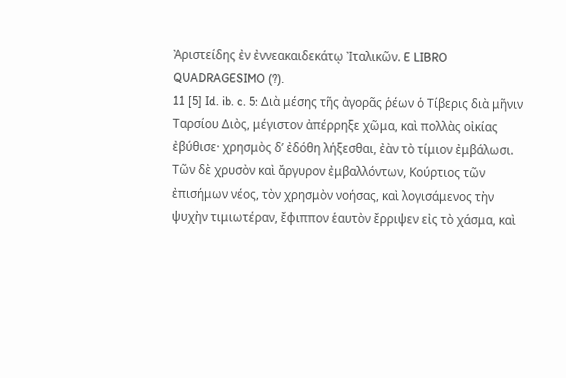Ἀριστείδης ἐν ἐννεακαιδεκάτῳ Ἰταλικῶν. E LIBRO QUADRAGESIMO (?).
11 [5] Id. ib. c. 5: Διὰ μέσης τῆς ἀγορᾶς ῥέων ὁ Τίβερις διὰ μῆνιν Ταρσίου Διὸς, μέγιστον ἀπέρρηξε χῶμα, καὶ πολλὰς οἰκίας ἐβύθισε· χρησμὸς δ’ ἐδόθη λήξεσθαι, ἐὰν τὸ τίμιον ἐμβάλωσι. Τῶν δὲ χρυσὸν καὶ ἄργυρον ἐμβαλλόντων, Κούρτιος τῶν ἐπισήμων νέος, τὸν χρησμὸν νοήσας, καὶ λογισάμενος τὴν ψυχὴν τιμιωτέραν, ἔφιππον ἑαυτὸν ἔρριψεν εἰς τὸ χάσμα, καὶ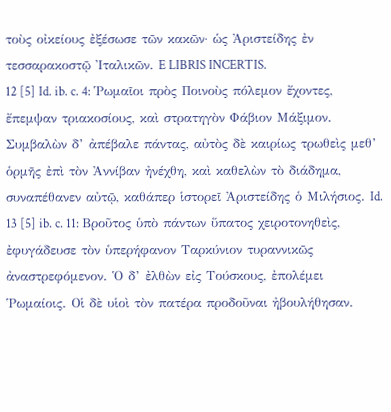τοὺς οἰκείους ἐξέσωσε τῶν κακῶν· ὡς Ἀριστείδης ἐν τεσσαρακοστῷ Ἰταλικῶν. E LIBRIS INCERTIS.
12 [5] Id. ib. c. 4: Ῥωμαῖοι πρὸς Ποινοὺς πόλεμον ἔχοντες, ἔπεμψαν τριακοσίους, καὶ στρατηγὸν Φάβιον Μάξιμον. Συμβαλὼν δ’ ἀπέβαλε πάντας, αὐτὸς δὲ καιρίως τρωθεὶς μεθ’ ὁρμῆς ἐπὶ τὸν Ἀννίβαν ἠνέχθη, καὶ καθελὼν τὸ διάδημα, συναπέθανεν αὐτῷ, καθάπερ ἱστορεῖ Ἀριστείδης ὁ Μιλήσιος. Id.
13 [5] ib. c. 11: Βροῦτος ὑπὸ πάντων ὕπατος χειροτονηθεὶς, ἐφυγάδευσε τὸν ὑπερήφανον Ταρκύνιον τυραννικῶς ἀναστρεφόμενον. Ὁ δ’ ἐλθὼν εἰς Τούσκους, ἐπολέμει Ῥωμαίοις. Οἱ δὲ υἱοὶ τὸν πατέρα προδοῦναι ἠβουλήθησαν.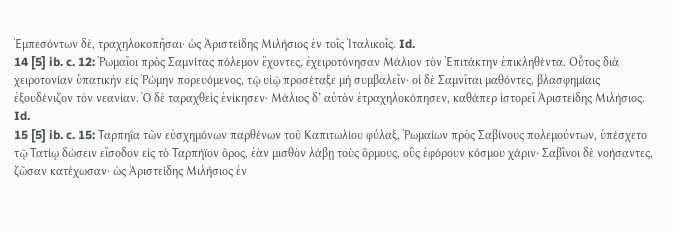Ἐμπεσόντων δὲ, τραχηλοκοπῆσαι· ὡς Ἀριστείδης Μιλήσιος ἐν τοῖς Ἰταλικοῖς. Id.
14 [5] ib. c. 12: Ῥωμαῖοι πρὸς Σαμνίτας πόλεμον ἔχοντες, ἐχειροτόνησαν Μάλιον τὸν Ἐπιτάκτην ἐπικληθέντα. Οὗτος διὰ χειροτονίαν ὑπατικὴν εἰς Ῥώμην πορευόμενος, τῷ υἱῷ προσέταξε μὴ συμβαλεῖν· οἱ δὲ Σαμνῖται μαθόντες, βλασφημίαις ἐξουδένιζον τὸν νεανίαν. Ὁ δὲ ταραχθεὶς ἐνίκησεν· Μάλιος δ’ αὐτὸν ἐτραχηλοκόπησεν, καθάπερ ἱστορεῖ Ἀριστείδης Μιλήσιος. Id.
15 [5] ib. c. 15: Ταρπηΐα τῶν εὐσχημόνων παρθένων τοῦ Καπιτωλίου φύλαξ, Ῥωμαίων πρὸς Σαβίνους πολεμούντων, ὑπέσχετο τῷ Τατίῳ δώσειν εἴσοδον εἰς τὸ Ταρπήϊον ὄρος, ἐὰν μισθὸν λάβῃ τοὺς ὅρμους, οὓς ἐφόρουν κόσμου χάριν· Σαβῖνοι δὲ νοήσαντες, ζῶσαν κατέχωσαν· ὡς Ἀριστείδης Μιλήσιος ἐν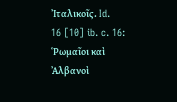Ἰταλικοῖς. Id.
16 [10] ib. c. 16: Ῥωμαῖοι καὶ Ἀλβανοὶ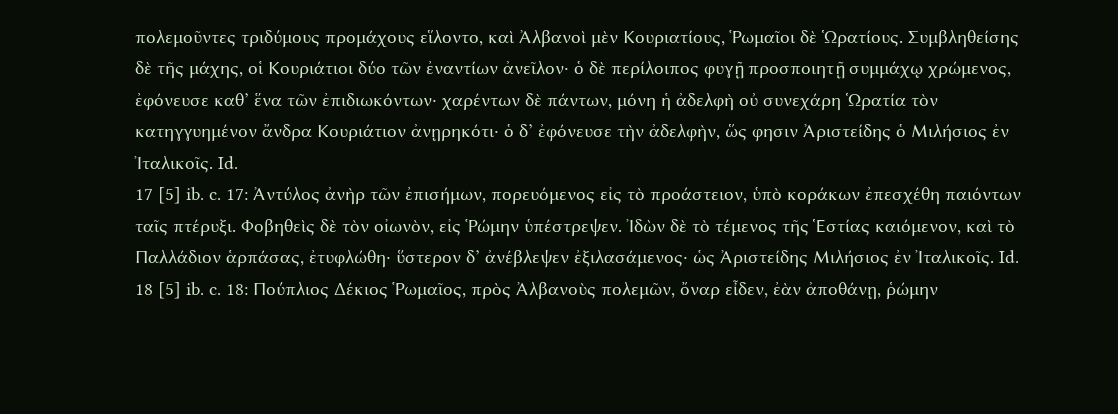πολεμοῦντες τριδύμους προμάχους εἵλοντο, καὶ Ἀλβανοὶ μὲν Κουριατίους, Ῥωμαῖοι δὲ Ὡρατίους. Συμβληθείσης δὲ τῆς μάχης, οἱ Κουριάτιοι δύο τῶν ἐναντίων ἀνεῖλον· ὁ δὲ περίλοιπος φυγῇ προσποιητῇ συμμάχῳ χρώμενος, ἐφόνευσε καθ’ ἕνα τῶν ἐπιδιωκόντων· χαρέντων δὲ πάντων, μόνη ἡ ἀδελφὴ οὐ συνεχάρη Ὡρατία τὸν κατηγγυημένον ἄνδρα Κουριάτιον ἀνῃρηκότι· ὁ δ’ ἐφόνευσε τὴν ἀδελφὴν, ὥς φησιν Ἀριστείδης ὁ Μιλήσιος ἐν Ἰταλικοῖς. Id.
17 [5] ib. c. 17: Ἀντύλος ἀνὴρ τῶν ἐπισήμων, πορευόμενος εἰς τὸ προάστειον, ὑπὸ κοράκων ἐπεσχέθη παιόντων ταῖς πτέρυξι. Φοβηθεὶς δὲ τὸν οἰωνὸν, εἰς Ῥώμην ὑπέστρεψεν. Ἰδὼν δὲ τὸ τέμενος τῆς Ἑστίας καιόμενον, καὶ τὸ Παλλάδιον ἁρπάσας, ἐτυφλώθη· ὕστερον δ’ ἀνέβλεψεν ἐξιλασάμενος· ὡς Ἀριστείδης Μιλήσιος ἐν Ἰταλικοῖς. Id.
18 [5] ib. c. 18: Πούπλιος Δέκιος Ῥωμαῖος, πρὸς Ἀλβανοὺς πολεμῶν, ὄναρ εἶδεν, ἐὰν ἀποθάνῃ, ῥώμην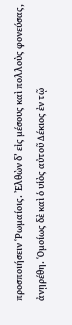προσποιήσειν Ῥωμαίοις. Ἐλθὼν δ’ εἰς μέσους καὶ πολλοὺς φονεύσας, ἀνῃρέθη. Ὁμοίως δὲ καὶ ὁ υἱὸς αὐτοῦ Δέκιος ἐν τῷ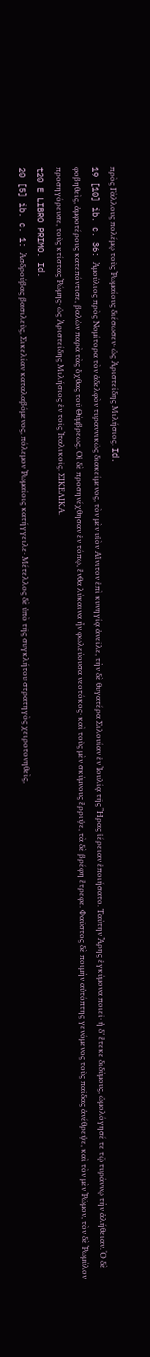πρὸς Γάλλους πολέμῳ τοὺς Ῥωμαίους διέσωσεν· ὡς Ἀριστείδης Μιλήσιος. Id.
19 [10] ib. c. 36: Ἀμούλιος πρὸς Νομίτορα τὸν ἀδελφὸν τυραννικῶς διακείμενος, τὸν μὲν υἱὸν Αἴνιτον ἐπὶ κυνηγίᾳ ἀνεῖλε, τὴν δὲ θυγατέρα Σιλουίαν ἐν Ἰουλίᾳ τῆς Ἥρας ἱέρειαν ἐποιήσατο. Ταύτην Ἄρης ἐγκύμονα ποιεῖ· ἡ δ’ ἔτεκε διδύμους, ὡμολόγησέ τε τῷ τυράννῳ τὴν ἀλήθειαν. Ὁ δὲ φοβηθεὶς, ἀμφοτέρους κατεπόντισε, βαλὼν παρὰ τὰς ὄχθας τοῦ Θύμβρεως. Οἱ δὲ προσηνέχθησαν ἐν τόπῳ, ἔνθα λύκαινα ἦν φωλεύουσα νεοτόκος· καὶ τοὺς μὲν σκύμνους ἔρριψε, τὰ δὲ βρέφη ἔτρεφε. Φαῦστος δὲ ποιμὴν αὐτόπτης γενόμενος τοὺς παῖδας ἀνέθρεψε, καὶ τὸν μὲν Ῥῶμον, τὸν δὲ Ῥωμύλον προσηγόρευσε, τοὺς κτίστας Ῥώμης· ὡς Ἀριστείδης Μιλήσιος ἐν τοῖς Ἰταλικοῖς. ΣΙΚΕΛΙΚΑ.
t20 E LIBRO PRIMO. Id.
20 [5] ib. c. 1: Ἀσδρούβας βασιλεὺς, Σικελίαν καταλαβόμενος, πόλεμον Ῥωμαίοις κατήγγειλε· Μέτελλος δὲ ὑπὸ τῆς συγκλήτου στρατηγὸς χειροτονηθεὶς,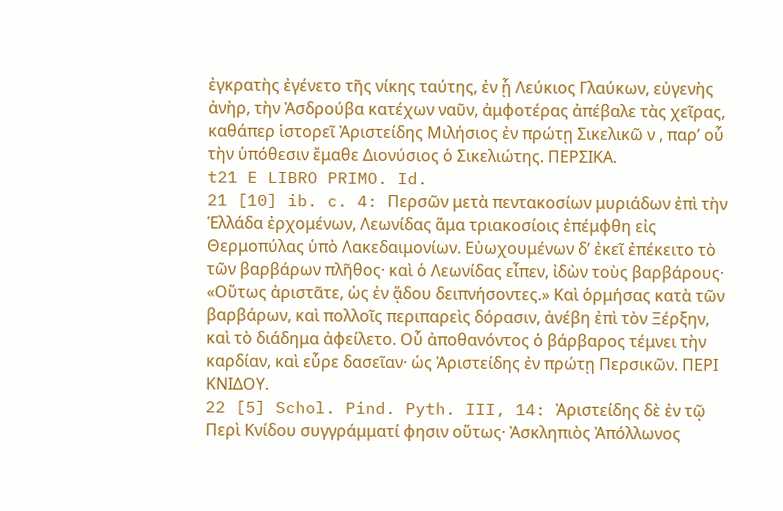ἐγκρατὴς ἐγένετο τῆς νίκης ταύτης, ἐν ᾗ Λεύκιος Γλαύκων, εὐγενὴς ἀνὴρ, τὴν Ἀσδρούβα κατέχων ναῦν, ἀμφοτέρας ἀπέβαλε τὰς χεῖρας, καθάπερ ἱστορεῖ Ἀριστείδης Μιλήσιος ἐν πρώτῃ Σικελικῶ ν , παρ’ οὗ τὴν ὑπόθεσιν ἔμαθε Διονύσιος ὁ Σικελιώτης. ΠΕΡΣΙΚΑ.
t21 E LIBRO PRIMO. Id.
21 [10] ib. c. 4: Περσῶν μετὰ πεντακοσίων μυριάδων ἐπὶ τὴν Ἑλλάδα ἐρχομένων, Λεωνίδας ἅμα τριακοσίοις ἐπέμφθη εἰς Θερμοπύλας ὑπὸ Λακεδαιμονίων. Εὐωχουμένων δ’ ἐκεῖ ἐπέκειτο τὸ τῶν βαρβάρων πλῆθος· καὶ ὁ Λεωνίδας εἶπεν, ἰδὼν τοὺς βαρβάρους· «Οὕτως ἀριστᾶτε, ὡς ἐν ᾅδου δειπνήσοντες.» Καὶ ὁρμήσας κατὰ τῶν βαρβάρων, καὶ πολλοῖς περιπαρεὶς δόρασιν, ἀνέβη ἐπὶ τὸν Ξέρξην, καὶ τὸ διάδημα ἀφείλετο. Οὗ ἀποθανόντος ὁ βάρβαρος τέμνει τὴν καρδίαν, καὶ εὗρε δασεῖαν· ὡς Ἀριστείδης ἐν πρώτῃ Περσικῶν. ΠΕΡΙ ΚΝΙΔΟΥ.
22 [5] Schol. Pind. Pyth. III, 14: Ἀριστείδης δὲ ἐν τῷ Περὶ Κνίδου συγγράμματί φησιν οὕτως· Ἀσκληπιὸς Ἀπόλλωνος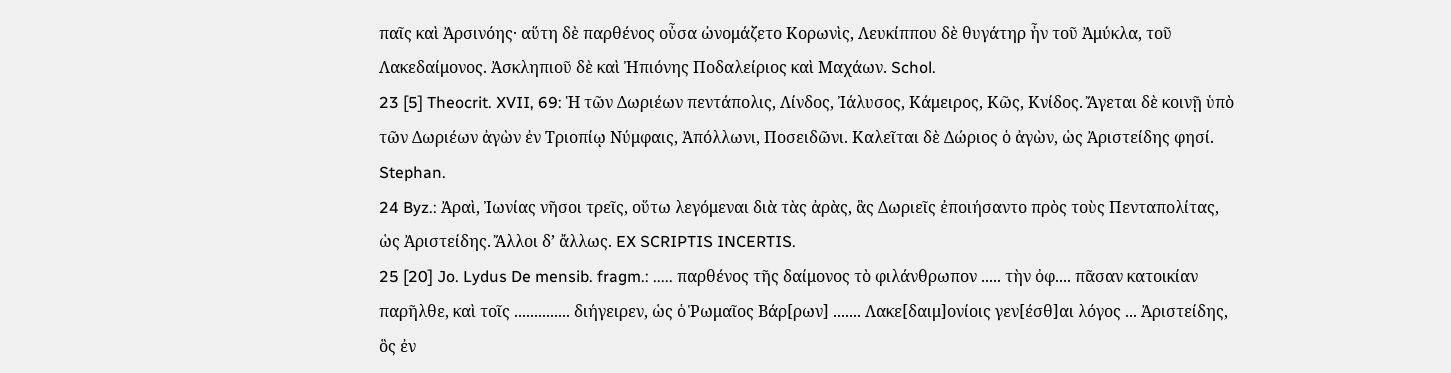παῖς καὶ Ἀρσινόης· αὕτη δὲ παρθένος οὖσα ὠνομάζετο Κορωνὶς, Λευκίππου δὲ θυγάτηρ ἦν τοῦ Ἀμύκλα, τοῦ Λακεδαίμονος. Ἀσκληπιοῦ δὲ καὶ Ἠπιόνης Ποδαλείριος καὶ Μαχάων. Schol.
23 [5] Theocrit. XVII, 69: Ἡ τῶν Δωριέων πεντάπολις, Λίνδος, Ἰάλυσος, Κάμειρος, Κῶς, Κνίδος. Ἄγεται δὲ κοινῇ ὑπὸ τῶν Δωριέων ἀγὼν ἐν Τριοπίῳ Νύμφαις, Ἀπόλλωνι, Ποσειδῶνι. Καλεῖται δὲ Δώριος ὁ ἀγὼν, ὡς Ἀριστείδης φησί. Stephan.
24 Byz.: Ἀραὶ, Ἰωνίας νῆσοι τρεῖς, οὕτω λεγόμεναι διὰ τὰς ἀρὰς, ἃς Δωριεῖς ἐποιήσαντο πρὸς τοὺς Πενταπολίτας, ὡς Ἀριστείδης. Ἄλλοι δ’ ἄλλως. EX SCRIPTIS INCERTIS.
25 [20] Jo. Lydus De mensib. fragm.: ..... παρθένος τῆς δαίμονος τὸ φιλάνθρωπον ..... τὴν ὀφ.... πᾶσαν κατοικίαν παρῆλθε, καὶ τοῖς .............. διήγειρεν, ὡς ὁ Ῥωμαῖος Βάρ[ρων] ....... Λακε[δαιμ]ονίοις γεν[έσθ]αι λόγος ... Ἀριστείδης, ὃς ἐν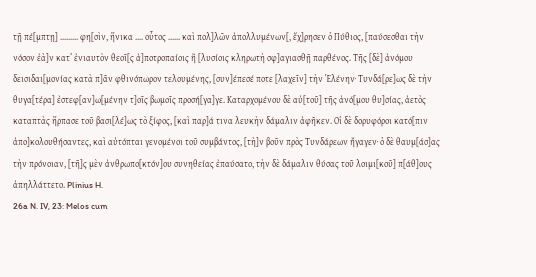τῇ πέ[μπτῃ] ......... φη[σὶν, ἥνικα .... οὗτος ...... καὶ πολ]λῶν ἀπολλυμένων[, ἔχ]ρησεν ὁ Πύθιος, [παύσεσθαι τὴν νόσον ἐὰ]ν κατ’ ἐνιαυτὸν θεοῖ[ς ἀ]ποτροπαίοις ἢ [λυσίοις κληρωτὴ σφ]αγιασθῇ παρθένος. Τῆς [δὲ] ἀνόμου δεισιδαι[μονίας κατὰ π]ᾶν φθινόπωρον τελουμένης, [συν]έπεσέ ποτε [λαχεῖν] τὴν Ἑλένην· Τυνδά[ρε]ως δὲ τὴν θυγα[τέρα] ἐστεφ[αν]ω[μένην τ]οῖς βωμοῖς προσή[γα]γε. Καταρχομένου δὲ αὐ[τοῦ] τῆς ἀνό[μου θυ]σίας, ἀετὸς καταπτὰς ἥρπασε τοῦ βασι[λέ]ως τὸ ξίφος, [καὶ παρ]ά τινα λευκὴν δάμαλιν ἀφῆκεν. Οἱ δὲ δορυφόροι κατό[πιν ἀπο]κολουθήσαντες, καὶ αὐτόπται γενομένοι τοῦ συμβάντος, [τὴ]ν βοῦν πρὸς Τυνδάρεων ἤγαγεν· ὁ δὲ θαυμ[άσ]ας τὴν πρόνοιαν, [τῆ]ς μὲν ἀνθρωπο[κτόν]ου συνηθείας ἐπαύσατο, τὴν δὲ δάμαλιν θύσας τοῦ λοιμι[κοῦ] π[άθ]ους ἀπηλλάττετο. Plinius H.
26a N. IV, 23: Melos cum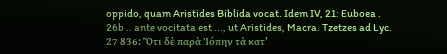oppido, quam Aristides Biblida vocat. Idem IV, 21: Euboea .
26b .. ante vocitata est ..., ut Aristides, Macra. Tzetzes ad Lyc.
27 836: Ὅτι δὲ παρὰ Ἰόπην τὰ κατ’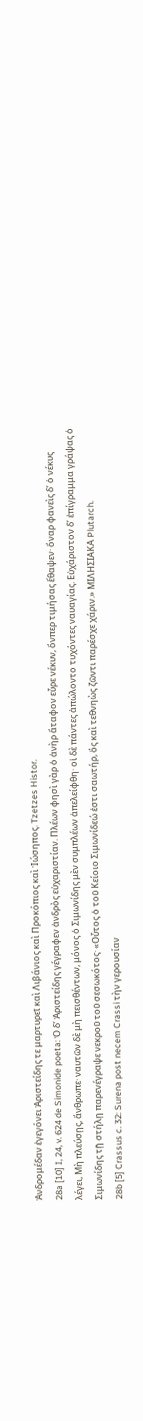Ἀνδρομέδαν ἐγεγόνει Ἀριστείδης τε μαρτυρεῖ καὶ Λιβάνιος καὶ Προκόπιος καὶ Ἰώσηπος. Tzetzes Histor.
28a [10] I, 24, v. 624 de Simonide poeta: Ὁ δ’ Ἀριστείδης γέγραφεν ἀνδρὸς εὐχαριστίαν. Πλέων φησὶ γὰρ ὁ ἀνὴρ ἄταφον εὗρε νέκυν, ὅνπερ τιμήσας ἔθαψεν· ὄναρ φανεὶς δ’ ὁ νέκυς λέγει, Μὴ πλεύσῃς, ἄνθρωπε· ναυτῶν δὲ μὴ πεισθέντων, μόνος ὁ Σιμωνίδης μὲν συμπλέων ἀπελείφθη· οἱ δὲ πάντες ἀπώλοντο τυχόντες ναυαγίας. Εὐχάριστον δ’ ἐπίγραμμα γράψας ὁ Σιμωνίδης τῇ στήλῃ παρενέγραψε νεκροῦ τοῦ σεσωκότος· «Οὗτος ὁ τοῦ Κείοιο Σιμωνίδεώ ἐστι σαωτήρ, ὃς καὶ τεθνηὼς ζῶντι παρέσχε χάριν.» ΜΙΛΗΣΙΑΚΑ Plutarch.
28b [5] Crassus c. 32: Surena post necem Crassi τὴν γερουσίαν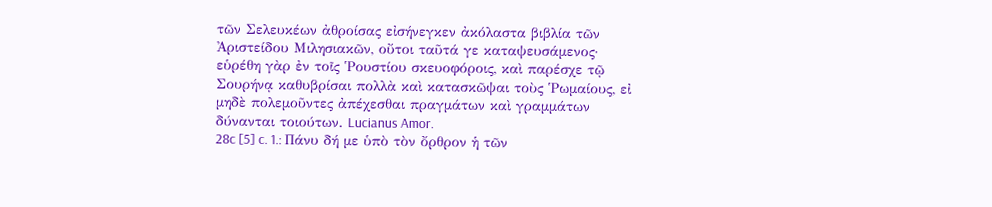τῶν Σελευκέων ἀθροίσας εἰσήνεγκεν ἀκόλαστα βιβλία τῶν Ἀριστείδου Μιλησιακῶν, οὔτοι ταῦτά γε καταψευσάμενος· εὑρέθη γὰρ ἐν τοῖς Ῥουστίου σκευοφόροις, καὶ παρέσχε τῷ Σουρήνᾳ καθυβρίσαι πολλὰ καὶ κατασκῶψαι τοὺς Ῥωμαίους, εἰ μηδὲ πολεμοῦντες ἀπέχεσθαι πραγμάτων καὶ γραμμάτων δύνανται τοιούτων. Lucianus Amor.
28c [5] c. 1.: Πάνυ δή με ὑπὸ τὸν ὄρθρον ἡ τῶν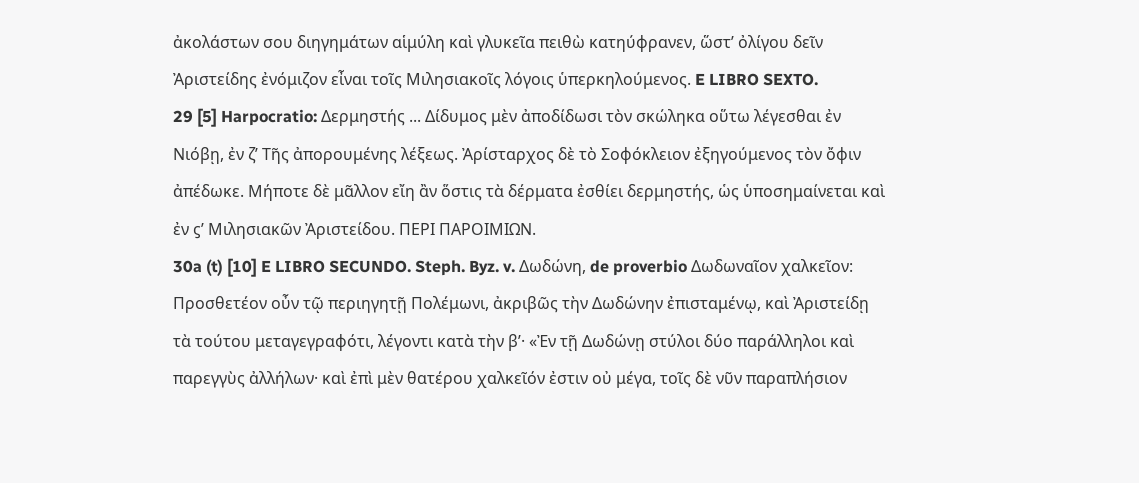ἀκολάστων σου διηγημάτων αἱμύλη καὶ γλυκεῖα πειθὼ κατηύφρανεν, ὥστ’ ὀλίγου δεῖν Ἀριστείδης ἐνόμιζον εἶναι τοῖς Μιλησιακοῖς λόγοις ὑπερκηλούμενος. E LIBRO SEXTO.
29 [5] Harpocratio: Δερμηστής ... Δίδυμος μὲν ἀποδίδωσι τὸν σκώληκα οὕτω λέγεσθαι ἐν Νιόβῃ, ἐν ζʹ Τῆς ἀπορουμένης λέξεως. Ἀρίσταρχος δὲ τὸ Σοφόκλειον ἐξηγούμενος τὸν ὄφιν ἀπέδωκε. Μήποτε δὲ μᾶλλον εἴη ἂν ὅστις τὰ δέρματα ἐσθίει δερμηστής, ὡς ὑποσημαίνεται καὶ ἐν ϛʹ Μιλησιακῶν Ἀριστείδου. ΠΕΡΙ ΠΑΡΟΙΜΙΩΝ.
30a (t) [10] E LIBRO SECUNDO. Steph. Byz. v. Δωδώνη, de proverbio Δωδωναῖον χαλκεῖον: Προσθετέον οὖν τῷ περιηγητῇ Πολέμωνι, ἀκριβῶς τὴν Δωδώνην ἐπισταμένῳ, καὶ Ἀριστείδῃ τὰ τούτου μεταγεγραφότι, λέγοντι κατὰ τὴν βʹ· «Ἐν τῇ Δωδώνῃ στύλοι δύο παράλληλοι καὶ παρεγγὺς ἀλλήλων· καὶ ἐπὶ μὲν θατέρου χαλκεῖόν ἐστιν οὐ μέγα, τοῖς δὲ νῦν παραπλήσιον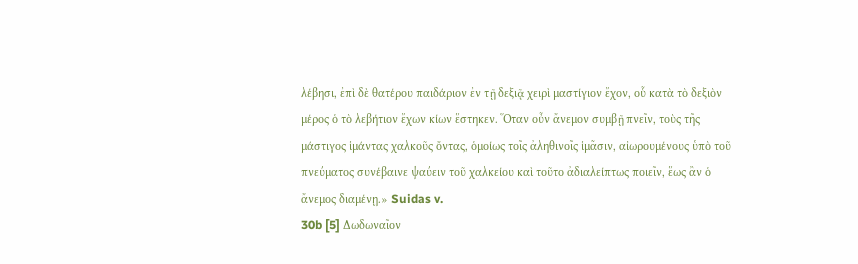λέβησι, ἐπὶ δὲ θατέρου παιδάριον ἐν τῇ δεξιᾷ χειρὶ μαστίγιον ἔχον, οὗ κατὰ τὸ δεξιὸν μέρος ὁ τὸ λεβήτιον ἔχων κίων ἕστηκεν. Ὅταν οὖν ἄνεμον συμβῇ πνεῖν, τοὺς τῆς μάστιγος ἱμάντας χαλκοῦς ὄντας, ὁμοίως τοῖς ἀληθινοῖς ἱμᾶσιν, αἰωρουμένους ὑπὸ τοῦ πνεύματος συνέβαινε ψαύειν τοῦ χαλκείου καὶ τοῦτο ἀδιαλείπτως ποιεῖν, ἕως ἂν ὁ ἄνεμος διαμένῃ.» Suidas v.
30b [5] Δωδωναῖον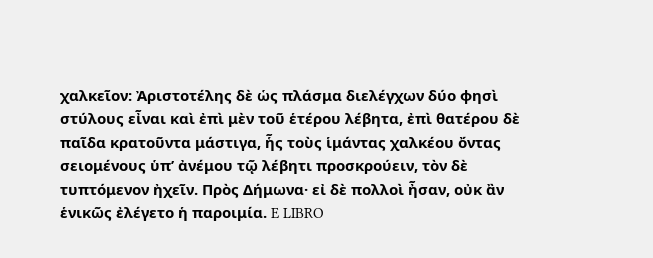χαλκεῖον: Ἀριστοτέλης δὲ ὡς πλάσμα διελέγχων δύο φησὶ στύλους εἶναι καὶ ἐπὶ μὲν τοῦ ἑτέρου λέβητα, ἐπὶ θατέρου δὲ παῖδα κρατοῦντα μάστιγα, ἧς τοὺς ἱμάντας χαλκέου ὄντας σειομένους ὑπ’ ἀνέμου τῷ λέβητι προσκρούειν, τὸν δὲ τυπτόμενον ἠχεῖν. Πρὸς Δήμωνα· εἰ δὲ πολλοὶ ἦσαν, οὐκ ἂν ἑνικῶς ἐλέγετο ἡ παροιμία. E LIBRO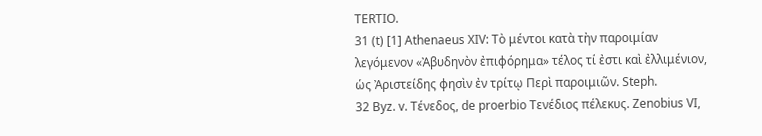TERTIO.
31 (t) [1] Athenaeus XIV: Τὸ μέντοι κατὰ τὴν παροιμίαν λεγόμενον «Ἀβυδηνὸν ἐπιφόρημα» τέλος τί ἐστι καὶ ἐλλιμένιον, ὡς Ἀριστείδης φησὶν ἐν τρίτῳ Περὶ παροιμιῶν. Steph.
32 Byz. v. Τένεδος, de proerbio Τενέδιος πέλεκυς. Zenobius VI,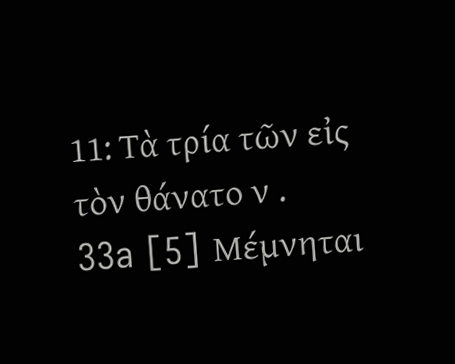11: Τὰ τρία τῶν εἰς τὸν θάνατο ν .
33a [5] Μέμνηται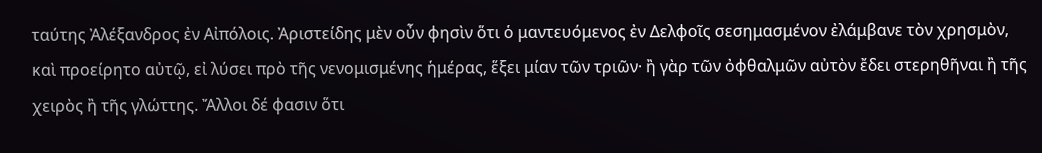ταύτης Ἀλέξανδρος ἐν Αἰπόλοις. Ἀριστείδης μὲν οὖν φησὶν ὅτι ὁ μαντευόμενος ἐν Δελφοῖς σεσημασμένον ἐλάμβανε τὸν χρησμὸν, καὶ προείρητο αὐτῷ, εἰ λύσει πρὸ τῆς νενομισμένης ἡμέρας, ἕξει μίαν τῶν τριῶν· ἢ γὰρ τῶν ὀφθαλμῶν αὐτὸν ἔδει στερηθῆναι ἢ τῆς χειρὸς ἢ τῆς γλώττης. Ἄλλοι δέ φασιν ὅτι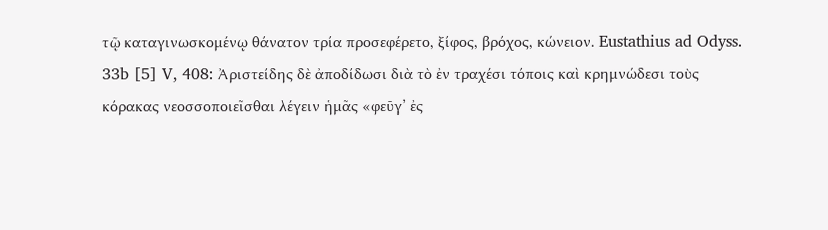τῷ καταγινωσκομένῳ θάνατον τρία προσεφέρετο, ξίφος, βρόχος, κώνειον. Eustathius ad Odyss.
33b [5] V, 408: Ἀριστείδης δὲ ἀποδίδωσι διὰ τὸ ἐν τραχέσι τόποις καὶ κρημνώδεσι τοὺς κόρακας νεοσσοποιεῖσθαι λέγειν ἡμᾶς «φεῦγ’ ἐς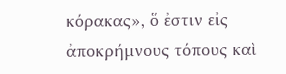κόρακας», ὅ ἐστιν εἰς ἀποκρήμνους τόπους καὶ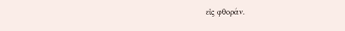εἰς φθοράν.